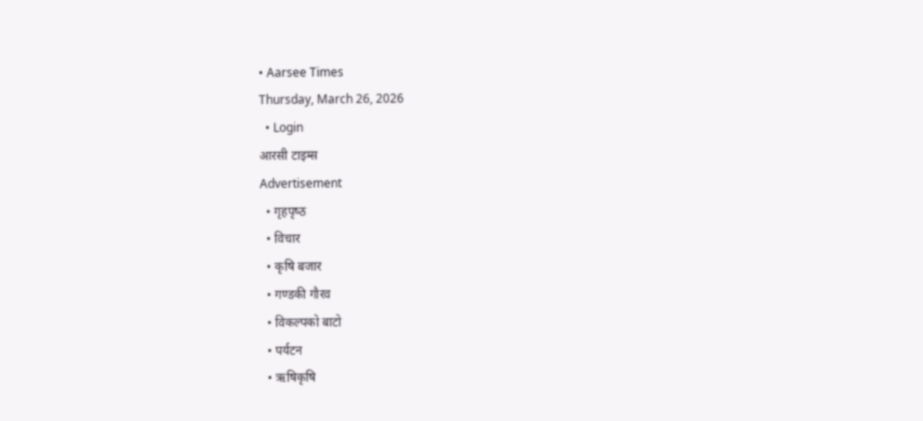• Aarsee Times
Thursday, March 26, 2026
  • Login
आरसी टाइम्स
Advertisement
  • गृहपृष्‍ठ
  • विचार
  • कृषि बजार
  • गण्डकी गौरव
  • विकल्पको बाटो
  • पर्यटन
  • ऋषिकृषि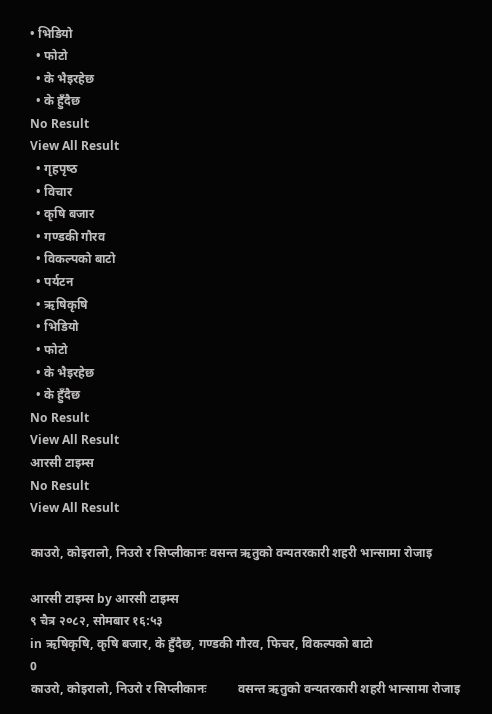• भिडियो
  • फोटो
  • के भैइरहेछ
  • के हुँदैछ
No Result
View All Result
  • गृहपृष्‍ठ
  • विचार
  • कृषि बजार
  • गण्डकी गौरव
  • विकल्पको बाटो
  • पर्यटन
  • ऋषिकृषि
  • भिडियो
  • फोटो
  • के भैइरहेछ
  • के हुँदैछ
No Result
View All Result
आरसी टाइम्स
No Result
View All Result

काउरो, कोइरालो, निउरो र सिप्लीकानः वसन्त ऋतुको वन्यतरकारी शहरी भान्सामा रोजाइ

आरसी टाइम्स by आरसी टाइम्स
९ चैत्र २०८२, सोमबार १६:५३
in ऋषिकृषि, कृषि बजार, के हुँदैछ, गण्डकी गौरव, फिचर, विकल्पको बाटो
0
काउरो, कोइरालो, निउरो र सिप्लीकानः          वसन्त ऋतुको वन्यतरकारी शहरी भान्सामा रोजाइ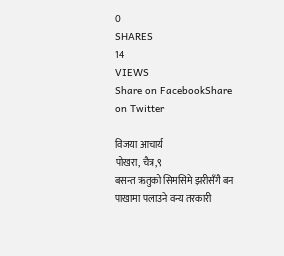0
SHARES
14
VIEWS
Share on FacebookShare on Twitter

विजया आचार्य
पोखरा, चैत्र,९
बसन्त ऋतुको सिमसिमे झरीसँगै बन पाखामा पलाउने वन्य तरकारी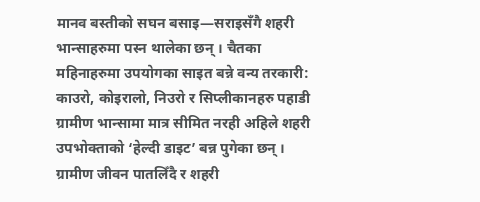मानव बस्तीको सघन बसाइ—सराइसँगै शहरी भान्साहरुमा पस्न थालेका छन् । चैतका महिनाहरुमा उपयोगका साइत बन्ने वन्य तरकारी: काउरो, कोइरालो, निउरो र सिप्लीकानहरु पहाडी ग्रामीण भान्सामा मात्र सीमित नरही अहिले शहरी उपभोक्ताको ‘हेल्दी डाइट’ बन्न पुगेका छन् । ग्रामीण जीवन पातलिँदै र शहरी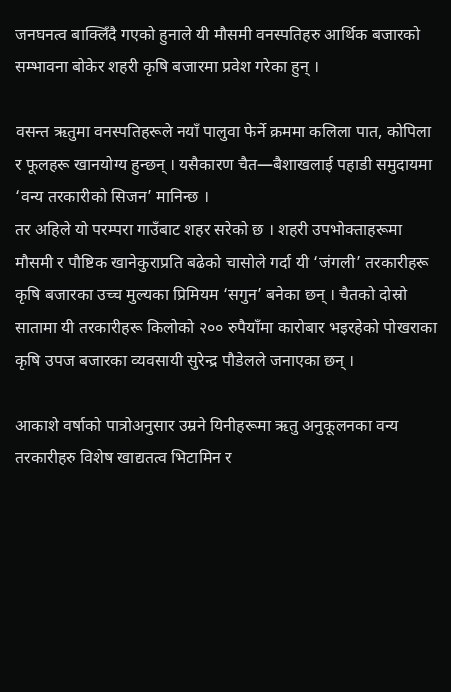जनघनत्व बाक्लिँदै गएको हुनाले यी मौसमी वनस्पतिहरु आर्थिक बजारको सम्भावना बोकेर शहरी कृषि बजारमा प्रवेश गरेका हुन् ।

वसन्त ऋतुमा वनस्पतिहरूले नयाँ पालुवा फेर्ने क्रममा कलिला पात, कोपिला र फूलहरू खानयोग्य हुन्छन् । यसैकारण चैत—बैशाखलाई पहाडी समुदायमा ‘वन्य तरकारीको सिजन’ मानिन्छ ।
तर अहिले यो परम्परा गाउँबाट शहर सरेको छ । शहरी उपभोक्ताहरूमा मौसमी र पौष्टिक खानेकुराप्रति बढेको चासोले गर्दा यी ‘जंगली’ तरकारीहरू कृषि बजारका उच्च मुल्यका प्रिमियम ‘सगुन’ बनेका छन् । चैतको दोस्रो सातामा यी तरकारीहरू किलोको २०० रुपैयाँमा कारोबार भइरहेको पोखराका कृषि उपज बजारका व्यवसायी सुरेन्द्र पौडेलले जनाएका छन् ।

आकाशे वर्षाको पात्रोअनुसार उम्रने यिनीहरूमा ऋतु अनुकूलनका वन्य तरकारीहरु विशेष खाद्यतत्व भिटामिन र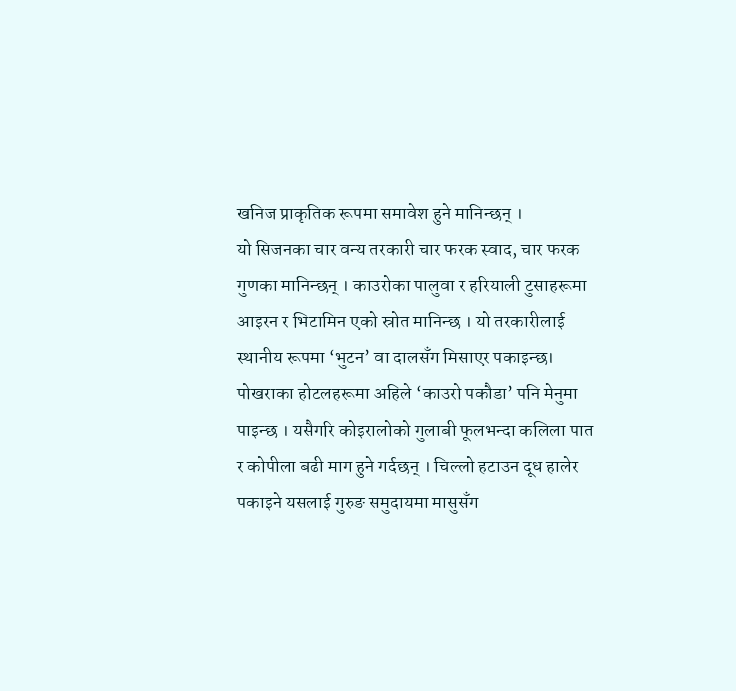खनिज प्राकृतिक रूपमा समावेश हुने मानिन्छन् ।
यो सिजनका चार वन्य तरकारी चार फरक स्वाद, चार फरक गुणका मानिन्छन् । काउरोका पालुवा र हरियाली टुसाहरूमा आइरन र भिटामिन एको स्रोत मानिन्छ । यो तरकारीलाई स्थानीय रूपमा ‘भुटन’ वा दालसँग मिसाएर पकाइन्छ। पोखराका होटलहरूमा अहिले ‘काउरो पकौडा’ पनि मेनुमा पाइन्छ । यसैगरि कोइरालोको गुलाबी फूलभन्दा कलिला पात र कोपीला बढी माग हुने गर्दछन् । चिल्लो हटाउन दूध हालेर पकाइने यसलाई गुरुङ समुदायमा मासुसँग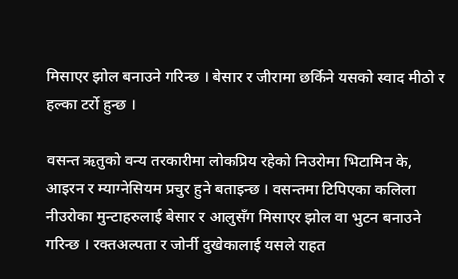मिसाएर झोल बनाउने गरिन्छ । बेसार र जीरामा छर्किने यसको स्वाद मीठो र हल्का टर्रो हुन्छ ।

वसन्त ऋतुको वन्य तरकारीमा लोकप्रिय रहेको निउरोमा भिटामिन के, आइरन र म्याग्नेसियम प्रचुर हुने बताइन्छ । वसन्तमा टिपिएका कलिला नीउरोका मुन्टाहरुलाई बेसार र आलुसँग मिसाएर झोल वा भुटन बनाउने गरिन्छ । रक्तअल्पता र जोर्नी दुखेकालाई यसले राहत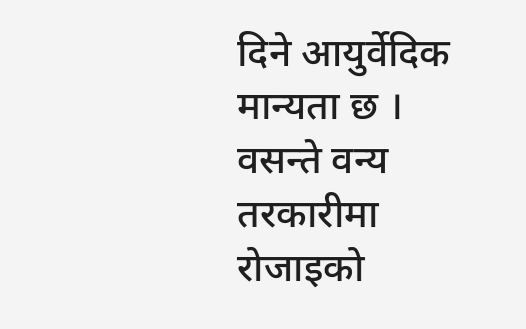दिने आयुर्वेदिक मान्यता छ ।
वसन्ते वन्य तरकारीमा रोजाइको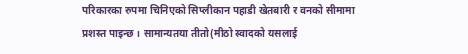परिकारका रुपमा चिनिएको सिप्लीकान पहाडी खेतबारी र वनको सीमामा प्रशस्त पाइन्छ । सामान्यतया तीतो(मीठो स्वादको यसलाई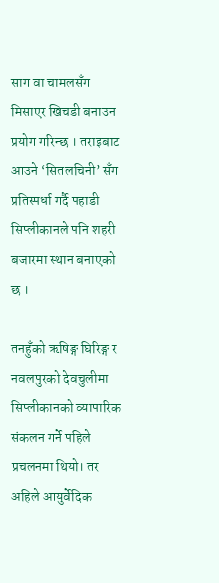साग वा चामलसँग मिसाएर खिचडी बनाउन प्रयोग गरिन्छ । तराइबाट आउने ‘सितलचिनी’ सँग प्रतिस्पर्धा गर्दै पहाडी सिप्लीकानले पनि शहरी बजारमा स्थान बनाएको छ ।

तनहुँको ऋषिङ्ग घिरिङ्ग र नवलपुरको देवचुलीमा सिप्लीकानको व्यापारिक संकलन गर्ने पहिले प्रचलनमा थियो। तर अहिले आयुर्वेदिक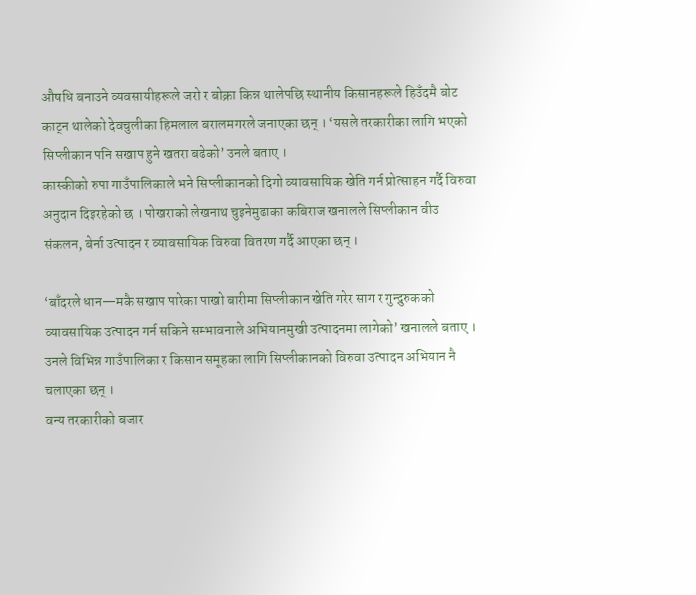औषधि बनाउने व्यवसायीहरूले जरो र बोक्रा किन्न थालेपछि स्थानीय किसानहरूले हिउँदमै बोट काट्न थालेको देवचुलीका हिमलाल बरालमगरले जनाएका छन् । ‘यसले तरकारीका लागि भएको सिप्लीकान पनि सखाप हुने खतरा बढेको’ उनले बताए ।
कास्कीको रुपा गाउँपालिकाले भने सिप्लीकानको दिगो व्यावसायिक खेति गर्न प्रोत्साहन गर्दै विरुवा अनुदान दिइरहेको छ । पोखराको लेखनाथ चुइनेमुढाका कबिराज खनालले सिप्लीकान वीउ संकलन, बेर्ना उत्पादन र व्यावसायिक विरुवा वितरण गर्दै आएका छन् ।

‘बाँदरले धान—मकै सखाप पारेका पाखो बारीमा सिप्लीकान खेति गरेर साग र गुन्द्रुरुकको व्यावसायिक उत्पादन गर्न सकिने सम्भावनाले अभियानमुखी उत्पादनमा लागेको’ खनालले बताए । उनले विभिन्न गाउँपालिका र किसान समूहका लागि सिप्लीकानको विरुवा उत्पादन अभियान नै चलाएका छन् ।
वन्य तरकारीको बजार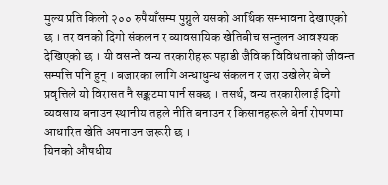मुल्य प्रति किलो २०० रुपैयाँसम्म पुग्नुले यसको आर्थिक सम्भावना देखाएको छ । तर वनको दिगो संकलन र व्यावसायिक खेतिबीच सन्तुलन आवश्यक देखिएको छ । यी वसन्ते वन्य तरकारीहरू पहाडी जैविक विविधताको जीवन्त सम्पत्ति पनि हुन् । बजारका लागि अन्धाधुन्ध संकलन र जरा उखेलेर बेच्ने प्रवृत्तिले यो विरासत नै सङ्कटमा पार्न सक्छ । तसर्थ, वन्य तरकारीलाई दिगो व्यवसाय बनाउन स्थानीय तहले नीति बनाउन र किसानहरूले बेर्ना रोपणमा आधारित खेति अपनाउन जरूरी छ ।
यिनको औषधीय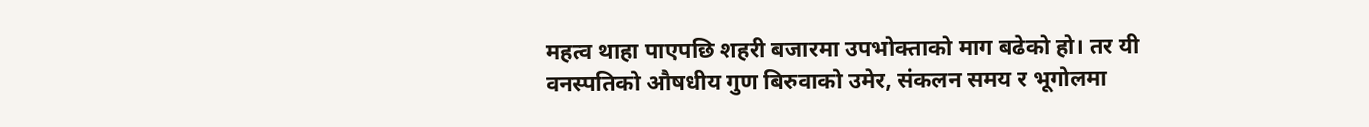महत्व थाहा पाएपछि शहरी बजारमा उपभोक्ताको माग बढेको हो। तर यी वनस्पतिको औषधीय गुण बिरुवाको उमेर, संकलन समय र भूगोलमा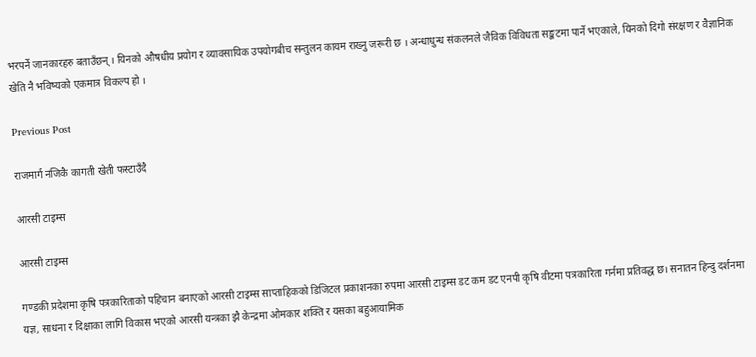भरपर्ने जानकारहरु बताउँछन् । यिनको औषधीय प्रयोग र व्यावसायिक उपयोगबीच सन्तुलन कायम राख्नु जरूरी छ । अन्धाधुन्ध संकलनले जैविक विविधता सङ्कटमा पार्ने भएकाले, यिनको दिगो संरक्षण र वैज्ञानिक खेति नै भविष्यको एकमात्र विकल्प हो ।

Previous Post

राजमार्ग नजिकै कागती खेती फस्टाउँदै

आरसी टाइम्स

आरसी टाइम्स

गण्डकी प्रदेशमा कृषि पत्रकारिताको पहिचान बनाएको आरसी टाइम्स साप्ताहिकको डिजिटल प्रकाशनका रुपमा आरसी टाइम्स डट कम डट एनपी कृषि वीटमा पत्रकारिता गर्नमा प्रतिवद्ध छ। सनातन हिन्दु दर्शनमा यज्ञ, साधना र दिक्षाका लागि विकास भएको आरसी यन्त्रका झै केन्द्रमा ओमकार शक्ति र यसका बहुआयामिक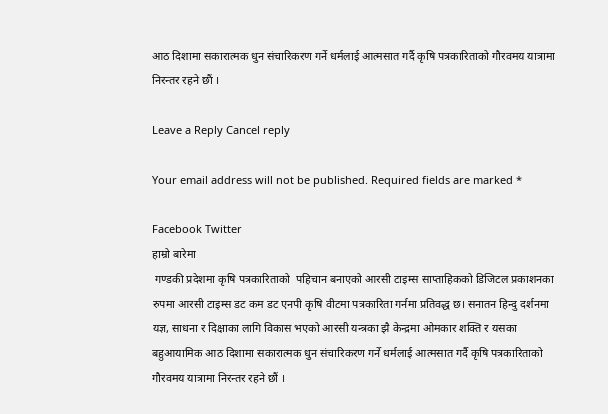आठ दिशामा सकारात्मक धुन संचारिकरण गर्ने धर्मलाई आत्मसात गर्दै कृषि पत्रकारिताको गौरवमय यात्रामा निरन्तर रहने छौं ।

Leave a Reply Cancel reply

Your email address will not be published. Required fields are marked *

Facebook Twitter
हाम्रो बारेमा
 गण्डकी प्रदेशमा कृषि पत्रकारिताको  पहिचान बनाएको आरसी टाइम्स साप्ताहिकको डिजिटल प्रकाशनका रुपमा आरसी टाइम्स डट कम डट एनपी कृषि वीटमा पत्रकारिता गर्नमा प्रतिवद्ध छ। सनातन हिन्दु दर्शनमा यज्ञ, साधना र दिक्षाका लागि विकास भएको आरसी यन्त्रका झै केन्द्रमा ओमकार शक्ति र यसका बहुआयामिक आठ दिशामा सकारात्मक धुन संचारिकरण गर्ने धर्मलाई आत्मसात गर्दै कृषि पत्रकारिताको गौरवमय यात्रामा निरन्तर रहने छौं ।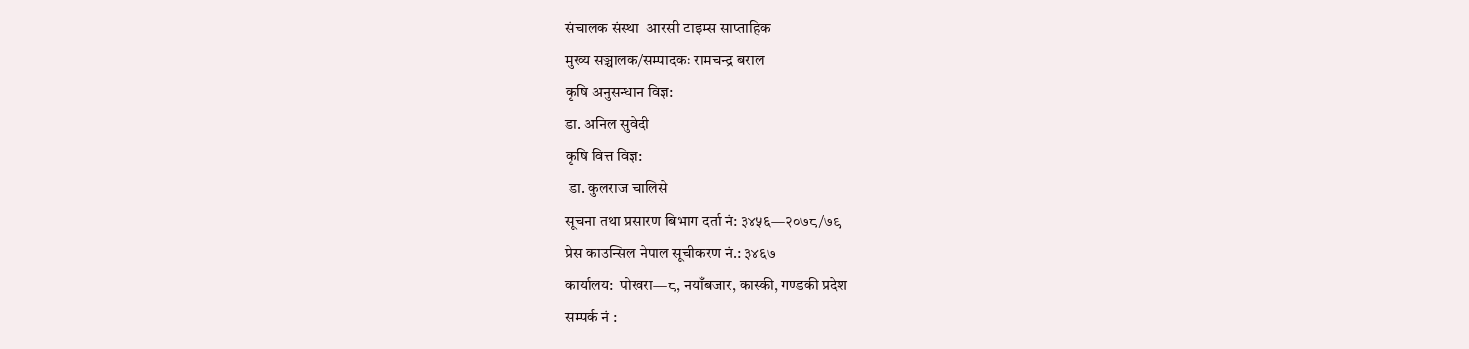संचालक संस्था  आरसी टाइम्स साप्ताहिक
मुख्य सञ्चालक/सम्पादकः रामचन्द्र बराल
कृषि अनुसन्धान विज्ञ:
डा. अनिल सुवेदी
कृषि वित्त विज्ञ:
 डा. कुलराज चालिसे
सूचना तथा प्रसारण बिभाग दर्ता नं: ३४५६—२०७८/७९
प्रेस काउन्सिल नेपाल सूचीकरण नं.: ३४६७
कार्यालय:  पोखरा—८, नयाँबजार, कास्की, गण्डकी प्रदेश
सम्पर्क नं :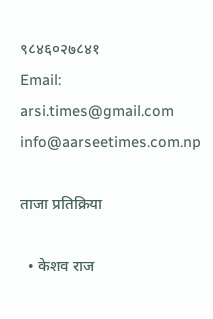९८४६०२७८४१
Email: arsi.times@gmail.com info@aarseetimes.com.np

ताजा प्रतिक्रिया

  • केशव राज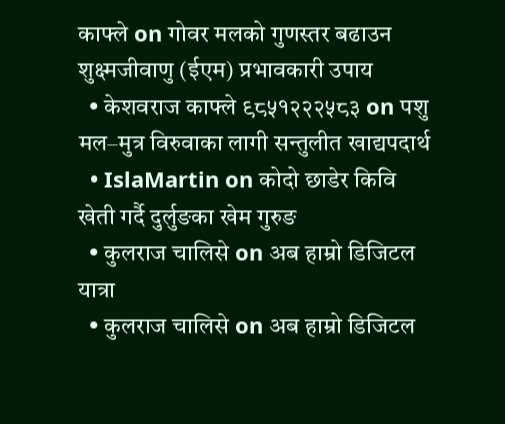काफ्ले on गोवर मलको गुणस्तर बढाउन शुक्ष्मजीवाणु (ईएम) प्रभावकारी उपाय
  • केशवराज काफ्ले ९८५१२२२५८३ on पशु मल–मुत्र विरुवाका लागी सन्तुलीत खाद्यपदार्थ
  • IslaMartin on कोदो छाडेर किवि खेती गर्दै दुर्लुङका खेम गुरुङ
  • कुलराज चालिसे on अब हाम्रो डिजिटल यात्रा
  • कुलराज चालिसे on अब हाम्रो डिजिटल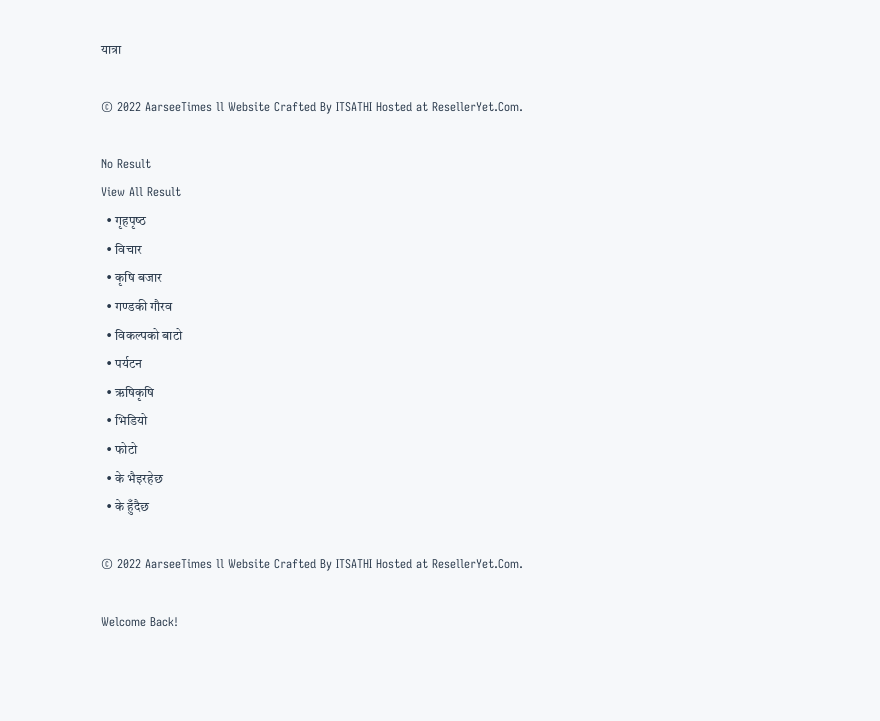यात्रा

© 2022 AarseeTimes ll Website Crafted By ITSATHI Hosted at ResellerYet.Com.

No Result
View All Result
  • गृहपृष्‍ठ
  • विचार
  • कृषि बजार
  • गण्डकी गौरव
  • विकल्पको बाटो
  • पर्यटन
  • ऋषिकृषि
  • भिडियो
  • फोटो
  • के भैइरहेछ
  • के हुँदैछ

© 2022 AarseeTimes ll Website Crafted By ITSATHI Hosted at ResellerYet.Com.

Welcome Back!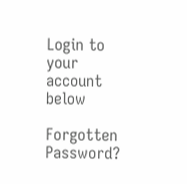Login to your account below

Forgotten Password?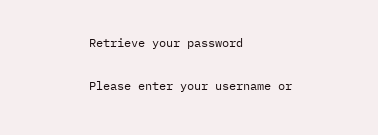Retrieve your password

Please enter your username or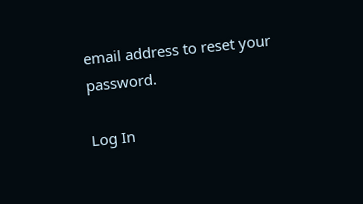email address to reset your password.

Log In